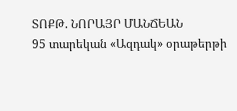ՏՈՔԹ. ՆՈՐԱՅՐ ՄԱՆՃԵԱՆ
95 տարեկան «Ազդակ» օրաթերթի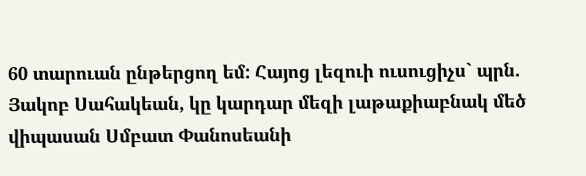60 տարուան ընթերցող եմ: Հայոց լեզուի ուսուցիչս` պրն. Յակոբ Սահակեան, կը կարդար մեզի լաթաքիաբնակ մեծ վիպասան Սմբատ Փանոսեանի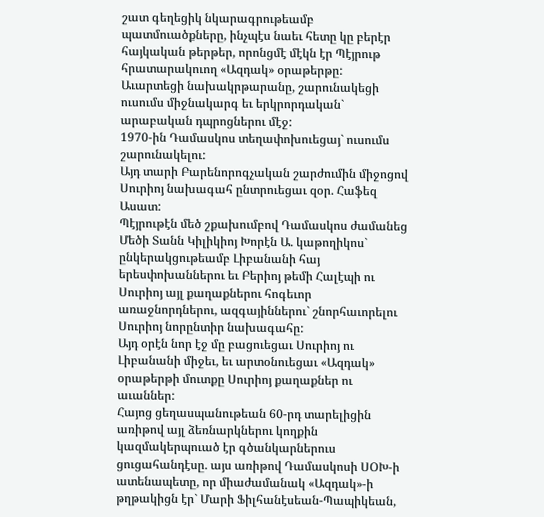շատ գեղեցիկ նկարագրութեամբ պատմուածքները, ինչպէս նաեւ հետը կը բերէր հայկական թերթեր, որոնցմէ մէկն էր Պէյրութ հրատարակուող «Ազդակ» օրաթերթը:
Աւարտեցի նախակրթարանը, շարունակեցի ուսումս միջնակարգ եւ երկրորդական` արաբական դպրոցներու մէջ:
1970-ին Դամասկոս տեղափոխուեցայ` ուսումս շարունակելու:
Այդ տարի Բարենորոգչական շարժումին միջոցով Սուրիոյ նախագահ ընտրուեցաւ զօր. Հաֆեզ Ասատ:
Պէյրութէն մեծ շքախումբով Դամասկոս ժամանեց Մեծի Տանն Կիլիկիոյ Խորէն Ա. կաթողիկոս` ընկերակցութեամբ Լիբանանի հայ երեսփոխաններու եւ Բերիոյ թեմի Հալէպի ու Սուրիոյ այլ քաղաքներու հոգեւոր առաջնորդներու, ազգայիններու` շնորհաւորելու Սուրիոյ նորընտիր նախագահը:
Այդ օրէն նոր էջ մը բացուեցաւ Սուրիոյ ու Լիբանանի միջեւ, եւ արտօնուեցաւ «Ազդակ» օրաթերթի մուտքը Սուրիոյ քաղաքներ ու աւաններ:
Հայոց ցեղասպանութեան 60-րդ տարելիցին առիթով այլ ձեռնարկներու կողքին կազմակերպուած էր գծանկարներուս ցուցահանդէսը. այս առիթով Դամասկոսի ՍՕԽ-ի ատենապետը, որ միաժամանակ «Ազդակ»-ի թղթակիցն էր` Մարի Ֆիլհանէսեան-Պապիկեան,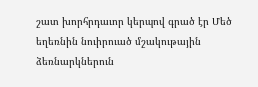շատ խորհրդաւոր կերպով գրած էր Մեծ եղեռնին նուիրուած մշակութային ձեռնարկներուն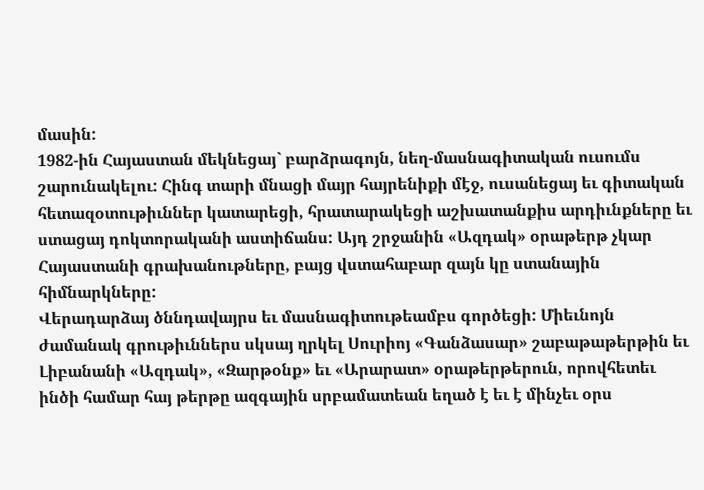մասին:
1982-ին Հայաստան մեկնեցայ` բարձրագոյն, նեղ-մասնագիտական ուսումս շարունակելու: Հինգ տարի մնացի մայր հայրենիքի մէջ, ուսանեցայ եւ գիտական հետազօտութիւններ կատարեցի, հրատարակեցի աշխատանքիս արդիւնքները եւ ստացայ դոկտորականի աստիճանս: Այդ շրջանին «Ազդակ» օրաթերթ չկար Հայաստանի գրախանութները, բայց վստահաբար զայն կը ստանային հիմնարկները:
Վերադարձայ ծննդավայրս եւ մասնագիտութեամբս գործեցի: Միեւնոյն ժամանակ գրութիւններս սկսայ ղրկել Սուրիոյ «Գանձասար» շաբաթաթերթին եւ Լիբանանի «Ազդակ», «Զարթօնք» եւ «Արարատ» օրաթերթերուն, որովհետեւ ինծի համար հայ թերթը ազգային սրբամատեան եղած է եւ է մինչեւ օրս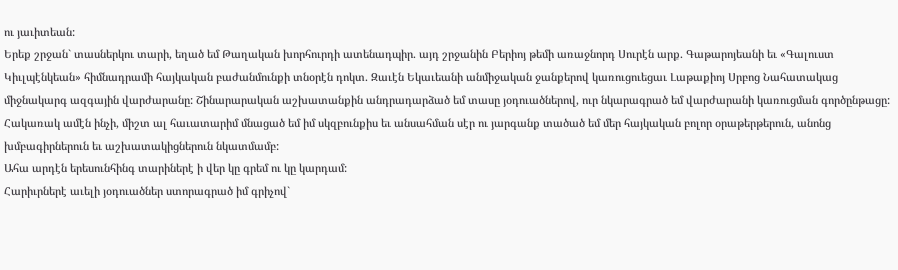ու յաւիտեան:
Երեք շրջան` տասներկու տարի, եղած եմ Թաղական խորհուրդի ատենադպիր. այդ շրջանին Բերիոյ թեմի առաջնորդ Սուրէն արք. Գաթարոյեանի եւ «Գալուստ Կիւլպէնկեան» հիմնադրամի հայկական բաժանմունքի տնօրէն դոկտ. Զաւէն Եկաւեանի անմիջական ջանքերով կառուցուեցաւ Լաթաքիոյ Սրբոց Նահատակաց միջնակարգ ազգային վարժարանը: Շինարարական աշխատանքին անդրադարձած եմ տասը յօդուածներով, ուր նկարագրած եմ վարժարանի կառուցման գործընթացը:
Հակառակ ամէն ինչի, միշտ ալ հաւատարիմ մնացած եմ իմ սկզբունքիս եւ անսահման սէր ու յարգանք տածած եմ մեր հայկական բոլոր օրաթերթերուն, անոնց խմբագիրներուն եւ աշխատակիցներուն նկատմամբ:
Ահա արդէն երեսունհինգ տարիներէ ի վեր կը գրեմ ու կը կարդամ:
Հարիւրներէ աւելի յօդուածներ ստորագրած իմ գրիչով`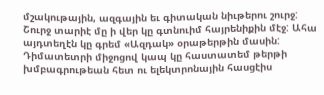մշակութային, ազգային եւ գիտական նիւթերու շուրջ:
Շուրջ տարիէ մը ի վեր կը գտնուիմ հայրենիքին մէջ: Ահա այդտեղէն կը գրեմ «Ազդակ» օրաթերթին մասին:
Դիմատետրի միջոցով կապ կը հաստատեմ թերթի խմբագրութեան հետ ու ելեկտրոնային հասցէիս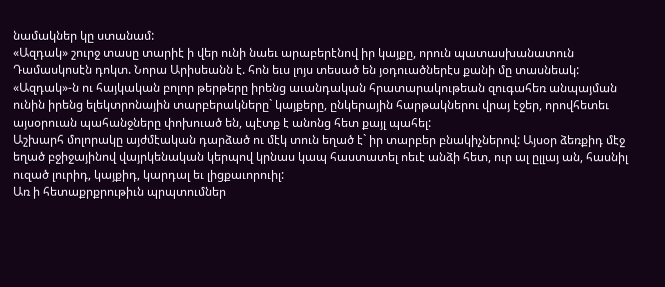նամակներ կը ստանամ:
«Ազդակ» շուրջ տասը տարիէ ի վեր ունի նաեւ արաբերէնով իր կայքը, որուն պատասխանատուն Դամասկոսէն դոկտ. Նորա Արիսեանն է. հոն եւս լոյս տեսած են յօդուածներէս քանի մը տասնեակ:
«Ազդակ»-ն ու հայկական բոլոր թերթերը իրենց աւանդական հրատարակութեան զուգահեռ անպայման ունին իրենց ելեկտրոնային տարբերակները` կայքերը, ընկերային հարթակներու վրայ էջեր, որովհետեւ այսօրուան պահանջները փոխուած են, պէտք է անոնց հետ քայլ պահել:
Աշխարհ մոլորակը այժմէական դարձած ու մէկ տուն եղած է` իր տարբեր բնակիչներով: Այսօր ձեռքիդ մէջ եղած բջիջայինով վայրկենական կերպով կրնաս կապ հաստատել ոեւէ անձի հետ, ուր ալ ըլլայ ան, հասնիլ ուզած լուրիդ, կայքիդ, կարդալ եւ լիցքաւորուիլ:
Առ ի հետաքրքրութիւն պրպտումներ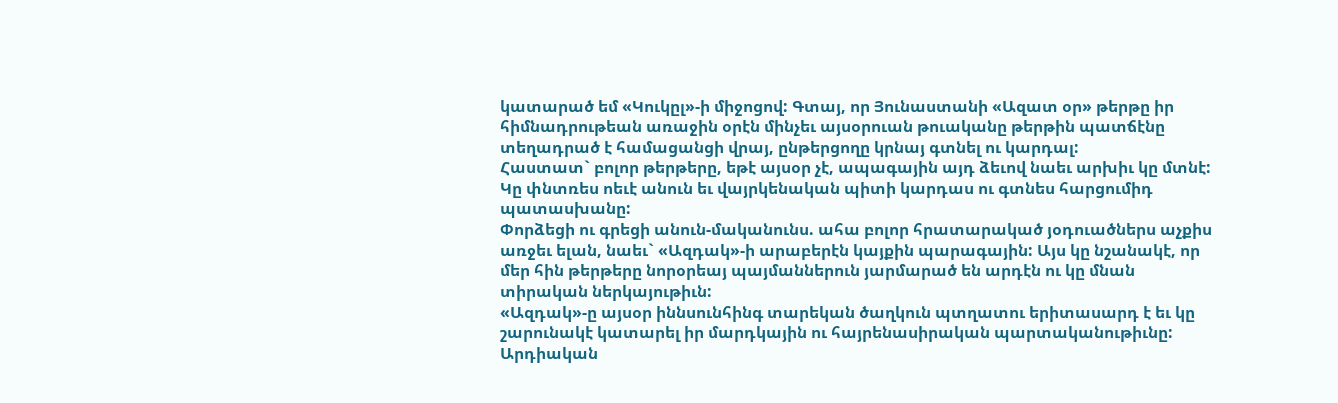կատարած եմ «Կուկըլ»-ի միջոցով: Գտայ, որ Յունաստանի «Ազատ օր» թերթը իր հիմնադրութեան առաջին օրէն մինչեւ այսօրուան թուականը թերթին պատճէնը տեղադրած է համացանցի վրայ, ընթերցողը կրնայ գտնել ու կարդալ:
Հաստատ` բոլոր թերթերը, եթէ այսօր չէ, ապագային այդ ձեւով նաեւ արխիւ կը մտնէ: Կը փնտռես ոեւէ անուն եւ վայրկենական պիտի կարդաս ու գտնես հարցումիդ պատասխանը:
Փորձեցի ու գրեցի անուն-մականունս. ահա բոլոր հրատարակած յօդուածներս աչքիս առջեւ ելան, նաեւ` «Ազդակ»-ի արաբերէն կայքին պարագային: Այս կը նշանակէ, որ մեր հին թերթերը նորօրեայ պայմաններուն յարմարած են արդէն ու կը մնան տիրական ներկայութիւն:
«Ազդակ»-ը այսօր իննսունհինգ տարեկան ծաղկուն պտղատու երիտասարդ է եւ կը շարունակէ կատարել իր մարդկային ու հայրենասիրական պարտականութիւնը: Արդիական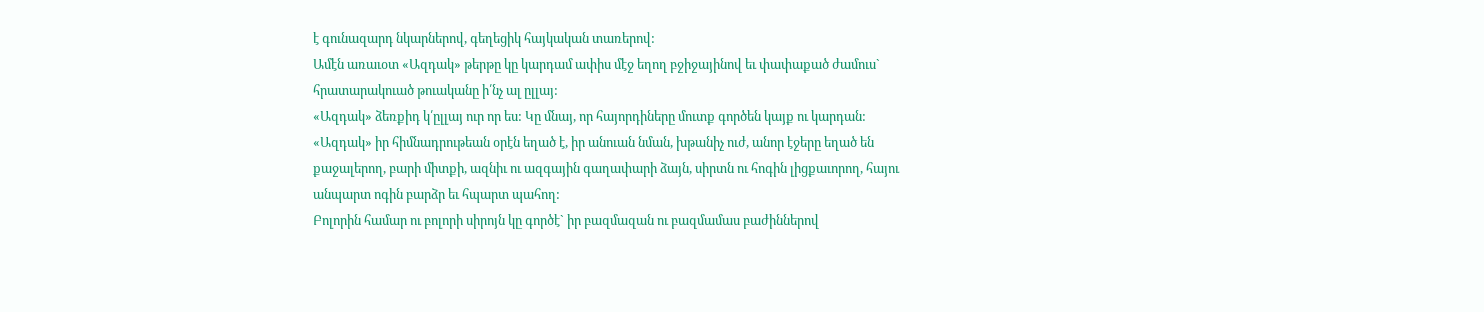է գունազարդ նկարներով, գեղեցիկ հայկական տառերով:
Ամէն առաւօտ «Ազդակ» թերթը կը կարդամ ափիս մէջ եղող բջիջայինով եւ փափաքած ժամուս` հրատարակուած թուականը ի՛նչ ալ ըլլայ:
«Ազդակ» ձեռքիդ կ՛ըլլայ ուր որ ես: Կը մնայ, որ հայորդիները մուտք գործեն կայք ու կարդան:
«Ազդակ» իր հիմնադրութեան օրէն եղած է, իր անուան նման, խթանիչ ուժ, անոր էջերը եղած են քաջալերող, բարի միտքի, ազնիւ ու ազգային գաղափարի ձայն, սիրտն ու հոգին լիցքաւորող, հայու անպարտ ոգին բարձր եւ հպարտ պահող:
Բոլորին համար ու բոլորի սիրոյն կը գործէ` իր բազմազան ու բազմամաս բաժիններով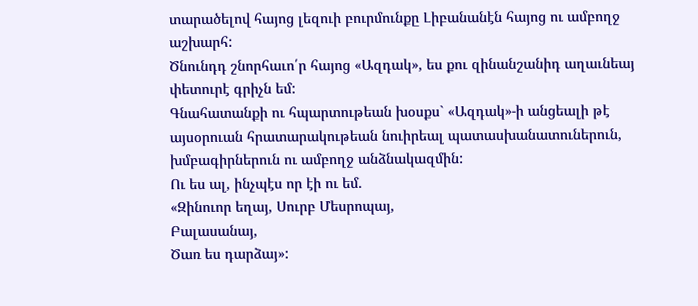տարածելով հայոց լեզուի բուրմունքը Լիբանանէն հայոց ու ամբողջ աշխարհ:
Ծնունդդ շնորհաւո՛ր հայոց «Ազդակ», ես քու զինանշանիդ աղաւնեայ փետուրէ գրիչն եմ:
Գնահատանքի ու հպարտութեան խօսքս` «Ազդակ»-ի անցեալի թէ այսօրուան հրատարակութեան նուիրեալ պատասխանատուներուն, խմբագիրներուն ու ամբողջ անձնակազմին:
Ու ես ալ, ինչպէս որ էի ու եմ.
«Զինուոր եղայ, Սուրբ Մեսրոպայ,
Բալասանայ,
Ծառ ես դարձայ»: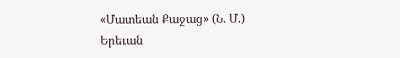«Մատեան Քաջաց» (Ն. Մ.)
Երեւան